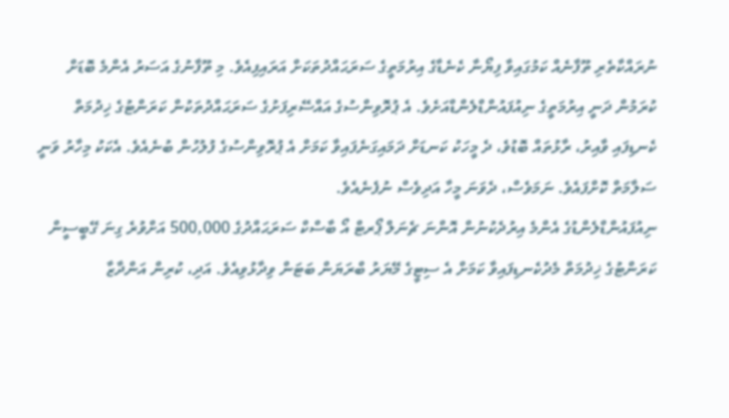ނުރައްކާތެރި ތޫފާނެއް ކަމުގައިވާ ފިޔޯނާ ކެނެޑާގެ އިރުމަތީގެ ސަރަޙައްދުތަކަށް އަރައިފިއެވެ. މި ތޫފާނުގެ އަސަރު އެންމެ ބޮޑަށް ކުރަމުން ދަނީ އިރުމަތީގެ ނިއުފައުންޑްލެންޑްއަށެވެ. އެ ޕުރޮވިންސުގެ އައްސޭރިފަށުގެ ސަރަޙައްދުތަކުން ކަރަންޓުގެ ޚިދުމަތް ކެނޑިފައި ވާއިރު، ރާޅުތައް ބޮޑުވެ، ދެ މީހަކު ކަނޑަށް ދަމައިގަނެފައިވާ ކަމަށް އެ ޕުރޮވިންސުގެ ފުލުހުން ބުނެއެވެ. އެކަކު މިހާރު ވަނީ ސަލާމަތް ކޮށްފައެވެ. ނަމަވެސް، ދެވަނަ މީހާ އަދިވެސް ނުފެނެއެވެ.
ނިއުފައުންޑްލެންޑުގެ އެންމެ އިރުދެކުނުން އޮންނަ ޗެނަލް ޕޯރޓް އޯ ބާސްކް ސަރަޙައްދުގެ 500,000 އަށްވުރެ ގިނަ ގޭބީސީން ކަރަންޓުގެ ޚިދުމަތް މެދުކެނޑިފައިވާ ކަމަށް އެ ސިޓީގެ މޭޔަރު ބްރަޔަން ބަޓަން ވިދާޅުވިއެވެ. އަދި، ކުރިން އަންދާޒާ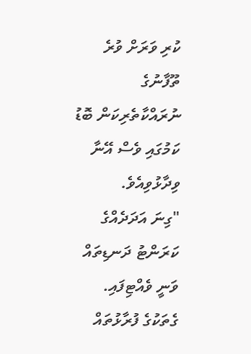ކުރި ވަރަށް ވުރެ ތޫފާނުގެ ނުރައްކާތެރިކަން ބޮޑު ކަމުގައި ވެސް އޭނާ ވިދާޅުވިއެވެ.
"ގިނަ އަދަދެއްގެ ކަރަންޓު ދަނޑިތައް ވަނީ ވެއްޓިފައި. ގެތަކުގެ ފުރާޅުތައް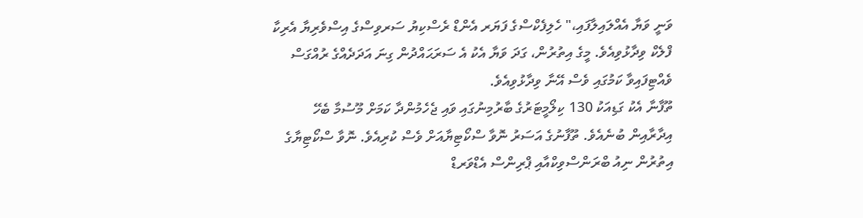ވަނީ ވަޔާ އެއްލައިލާފައި،" ހެލިފެކްސްގެ ފަޔަރ އެންޑް ރެސްކިޔު ސަރވިސްގެ އިސްވެރިޔާ އެރިކާ ފްލެކް ވިދާޅުވިއެވެ. މީގެ އިތުރުން، ގަދަ ވަޔާ އެކު އެ ސަރަޙައްދުން ގިނަ އަދަދެއްގެ ރުއްގަސް ވެއްޓިފައިވާ ކަމުގައި ވެސް އޭނާ ވިދާޅުވިއެވެ.
ތޫފާނާ އެކު ގަޑިއަކު 130 ކިލޯމީޓަރުގެ ބާރުމިނުގައި ވައި ޖެހެމުންދާ ކަމަށް މޫސުމާ ބެހޭ އިދާރާއިން ބުނެއެވެ. ތޫފާނުގެ އަސަރު ނޮވާ ސްކޯޓިޔާއަށް ވެސް ކުރިއެވެ. ނޮވާ ސްކޯޓިޔާގެ އިތުރުން ނިއު ބްރަންސްވިކްއާއި ޕްރިންސް އެޑްވަރޑް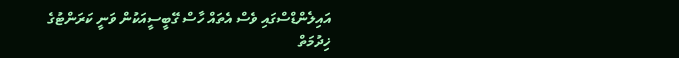އައިލެންޑްސްގައި ވެސް އެތައް ހާސް ގޭބީސީއަކުން ވަނީ ކަރަންޓުގެ ޚިދުމަތް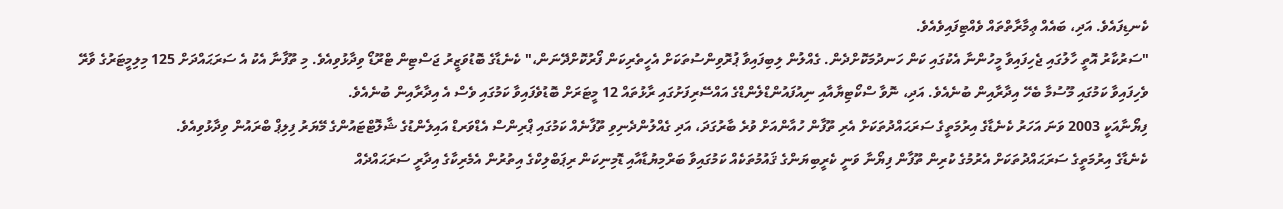ކެނޑިފައެވެ. އަދި، ބައެއް ޢިމާރާތްތައް ވެއްޓިފައިވެއެވެ.
"ސަރުކާރު އޮތީ ހާލުގައި ޖެހިފައިވާ މީހުންނާ އެކުގައި ކަން ހަނދުމަކޮށްދެން. ގެއްލުން ލިބިފައިވާ ޕުރޮވިންސުތަކަށް އެހީތެރިކަން ފޯރުކޮށްދޭނަން،" ކެނެޑާގެ ބޮޑުވަޒީރު ޖަސްޓިން ޓްރޫޑޯ ވިދާޅުވިއެވެ. މި ތޫފާނާ އެކު އެ ސަރަޙައްދަށް 125 މިލިމީޓަރުގެ ވާރޭ ވެހިފައިވާ ކަމުގައި މޫސުމާ ބެހޭ އިދާރާއިން ބުނެއެވެ. އަދި، ނޮވާ ސްކޯޓިޔާއާއި ނިއުފައުންޑްލެންޑްގެ އައްސޭރިފަށުގައި ރާޅުތައް 12 މީޓަރަށް ބޮޑުވެފައިވާ ކަމުގައި ވެސް އެ އިދާރާއިން ބުނެއެވެ.
ފިޔޯނާއަކީ 2003 ވަނަ އަހަރު ކެނެޑާގެ އިރުމަތީގެ ސަރަޙައްދުތަކަށް އެރި ތޫފާން ހުއާންއަށް ވުރެ ބާރުގަދަ، އަދި ގެއްލުންދެނިވި ތޫފާނެއް ކަމުގައި ޕްރިންސް އެޑްވަރޑް އައިލެންޑުގެ ޝާލޮޓްޓައުންގެ މޭޔަރު ފިލިޕް ބްރައުން ވިދާޅުވިއެވެ.
ކެނެޑާގެ އިރުމަތީގެ ސަރަޙައްދުތަކަށް އެރުމުގެ ކުރިން ތޫފާން ފިޔޯނާ ވަނީ ކެރީބިޔަންގެ ޤައުމުތަކެއް ކަމުގައިވާ ބަރްމިޔުޑާއާއި ޑޮމިނިކަން ރިޕަބްލިކްގެ އިތުރުން އެމެރިކާގެ އިދާރީ ސަރަޙައްދެއް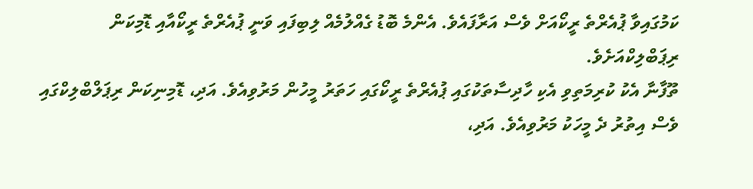ކަމުގައިވާ ޕުއެރްތެ ރީކޯއަށް ވެސް އަރާފައެވެ. އެންމެ ބޮޑު ގެއްލުމެއް ލިބިފައި ވަނީ ޕުއެރްތެ ރީކޯއާއި ޑޮމިކަން ރިޕަބްލިކްއަށެވެ.
ތޫފާނާ އެކު ކުރިމަތިވި އެކި ހާދިސާތަކުގައި ޕުއެރްތެ ރީކޯގައި ހަތަރު މީހުން މަރުވިއެވެ. އަދި، ޑޮމިނިކަން ރިޕަލްބްލިކްގައި ވެސް އިތުރު ދެ މީހަކު މަރުވިއެވެ. އަދި،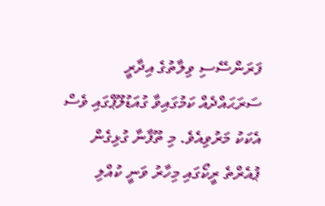ފަރަންސޭސި ވިލާތުގެ އިދާރީ ސަރަޙައްދެއް ކަމުގައިވާ ގުއަޑުލޫޕްގައި ވެސް އެކަކު މަރުވިއެވެ. މި ތޫފާނާ ގުޅިގެން ޕުއެރްތެ ރީކޯގައި މިހާރު ވަނީ ކުއްލި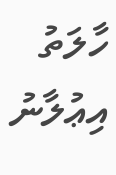ހާލަތު އިޢުލާނު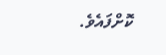ކޮށްފައެވެ.